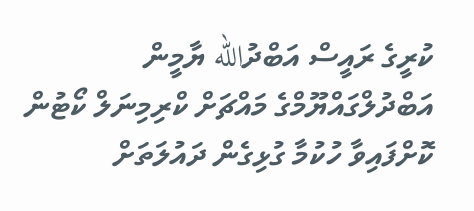ކުރީގެ ރައީސް އަބްދުالله ޔާމީން އަބްދުލްގައްޔޫމްގެ މައްޗަށް ކްރިމިނަލް ކޯޓުން ކޮށްފައިވާ ހުކުމާ ގުޅިގެން ދައުލަތަށް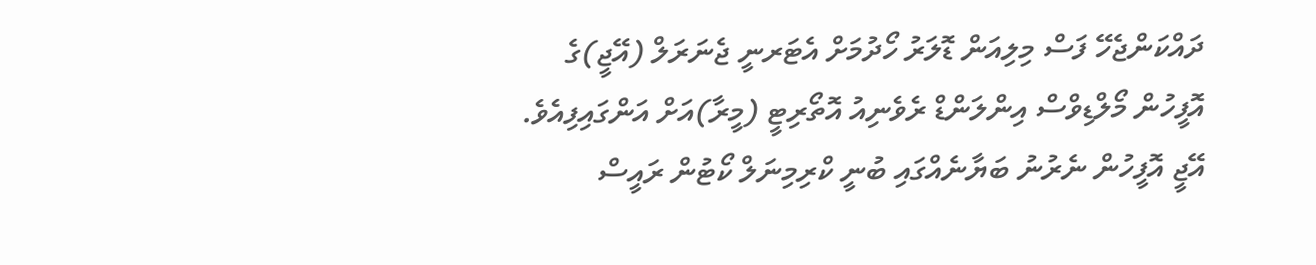ދައްކަންޖެހޭ ފަސް މިލިއަން ޑޮލަރު ހޯދުމަށް އެޓަރނީ ޖެނަރަލް (އޭޖީ)ގެ އޮފީހުން މޯލްޑިވްސް އިންލަންޑް ރެވެނިއު އޮތޯރިޓީ (މީރާ)އަށް އަންގައިފިއެވެ.
އޭޖީ އޮފީހުން ނެރުނު ބަޔާނެއްގައި ބުނީ ކްރިމިނަލް ކޯޓުން ރައީސް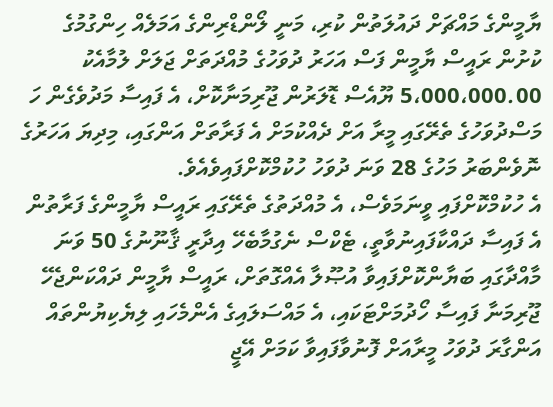ޔާމީންގެ މައްޗަށް ދައުލަތުން ކުރި، މަނީ ލޯންޑްރިންގެ އަމަލެއް ހިންގުމުގެ ކުށުން ރައީސް ޔާމީން ފަސް އަހަރު ދުވަހުގެ މުއްދަތަށް ޖަލަށް ލުމާއެކު 5،000،000.00 ޔޫއެސް ޑޮލަރުން ޖޫރިމަނާކޮށް، އެ ފައިސާ މަދުވެގެން ހަ މަސްދުވަހުގެ ތެރޭގައި މީރާ އަށް ދެއްކުމަށް އެ ފަރާތަށް އަންގައި، މިދިޔަ އަހަރުގެ ނޮވެންބަރު މަހުގެ 28 ވަނަ ދުވަހު ހުކުމްކޮށްފައިވެއެވެ.
އެ ހުކުމްކޮށްފައި ވީނަމަވެސް، އެ މުއްދަތުގެ ތެރޭގައި ރައީސް ޔާމީންގެ ފަރާތުން އެ ފައިސާ ދައްކާފައިނުވާތީ، ޓެކްސް ނެގުމާބެހޭ އިދާރީ ޤާނޫނުގެ 50 ވަނަ މާއްދާގައި ބަޔާންކޮށްފައިވާ އުޞޫލާ އެއްގޮތަށް، ރައީސް ޔާމީން ދައްކަންޖެހޭ ޖޫރިމަނާ ފައިސާ ހޯދުމަށްޓަކައި، އެ މައްސަލައިގެ އެންމެހައި ލިޔެކިޔުންތައް އަންގާރަ ދުވަހު މީރާއަށް ފޮނުވާފައިވާ ކަމަށް އޭޖީ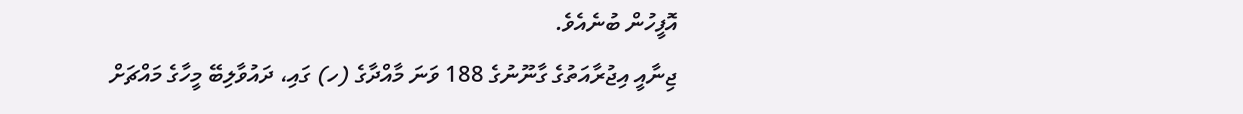އޮފީހުން ބުނެއެވެ.
ޖިނާއީ އިޖުރާއަތުގެ ގާނޫނުގެ 188 ވަނަ މާއްދާގެ (ހ) ގައި، ދައުވާލިބޭ މީހާގެ މައްޗަށް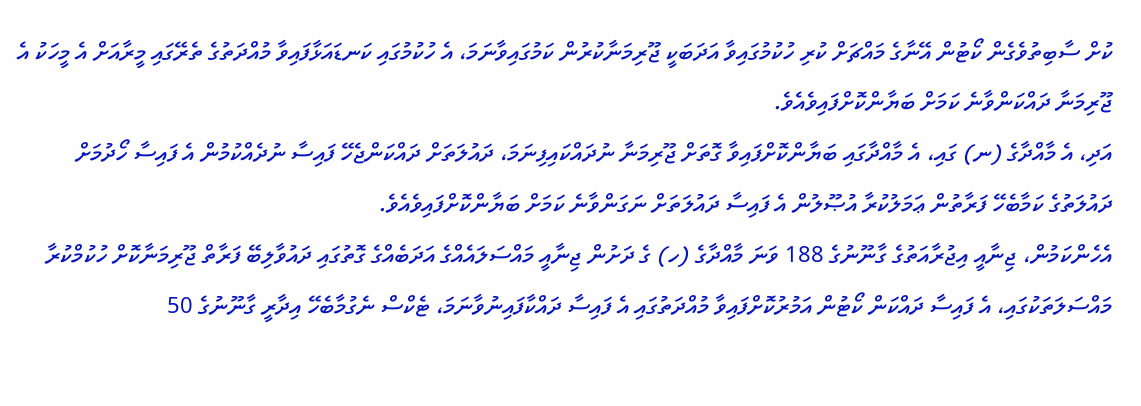ކުށް ސާބިތުވެގެން ކޯޓުން އޭނާގެ މައްޗަށް ކުރި ހުކުމުގައިވާ އަދަބަކީ ޖޫރިމަނާކުރުން ކަމުގައިވާނަމަ، އެ ހުކުމުގައި ކަނޑައަޅާފައިވާ މުއްދަތުގެ ތެރޭގައި މީރާއަށް އެ މީހަކު އެ ޖޫރިމަނާ ދައްކަންވާނެ ކަމަށް ބަޔާންކޮށްފައިވެއެވެ.
އަދި، އެ މާއްދާގެ (ނ) ގައި، އެ މާއްދާގައި ބަޔާންކޮށްފައިވާ ގޮތަށް ޖޫރިމަނާ ނުދައްކައިފިނަމަ، ދައުލަތަށް ދައްކަންޖެހޭ ފައިސާ ނުދެއްކުމުން އެ ފައިސާ ހޯދުމަށް ދައުލަތުގެ ކަމާބެހޭ ފަރާތުން ޢަމަލުކުރާ އުޞޫލުން އެ ފައިސާ ދައުލަތަށް ނަގަންވާނެ ކަމަށް ބަޔާންކޮށްފައިވެއެވެ.
އެހެންކަމުން، ޖިނާއީ އިޖުރާއަތުގެ ގާނޫނުގެ 188 ވަނަ މާއްދާގެ (ހ) ގެ ދަށުން ޖިނާއީ މައްސަލައެއްގެ އަދަބެއްގެ ގޮތުގައި ދައުވާލިބޭ ފަރާތް ޖޫރިމަނާކޮށް ހުކުމްކުރާ މައްސަލަތަކުގައި، އެ ފައިސާ ދައްކަން ކޯޓުން އަމުރުކޮށްފައިވާ މުއްދަތުގައި އެ ފައިސާ ދައްކާފައިނުވާނަމަ، ޓެކްސް ނެގުމާބެހޭ އިދާރީ ގާނޫނުގެ 50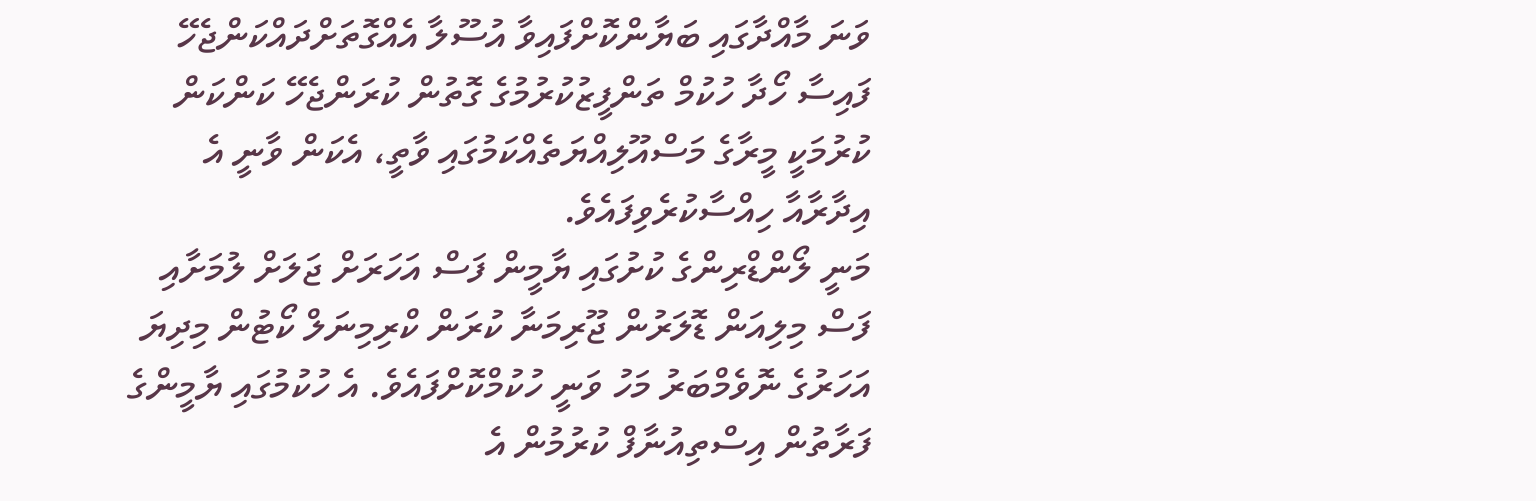ވަނަ މާއްދާގައި ބަޔާންކޮށްފައިވާ އުސޫލާ އެއްގޮތަށްދައްކަންޖެހޭ ފައިސާ ހޯދާ ހުކުމް ތަންފީޒުކުރުމުގެ ގޮތުން ކުރަންޖެހޭ ކަންކަން ކުރުމަކީ މީރާގެ މަސްއޫލިއްޔަތެއްކަމުގައި ވާތީ، އެކަން ވާނީ އެ އިދާރާއާ ހިއްސާކުރެވިފައެވެ.
މަނީ ލޯންޑްރިންގެ ކުށުގައި ޔާމީން ފަސް އަހަރަށް ޖަލަށް ލުމަށާއި ފަސް މިލިއަން ޑޮލަރުން ޖޫރިމަނާ ކުރަން ކްރިމިނަލް ކޯޓުން މިދިޔަ އަހަރުގެ ނޮވެމްބަރު މަހު ވަނީ ހުކުމްކޮށްފައެވެ. އެ ހުކުމުގައި ޔާމީންގެ ފަރާތުން އިސްތިއުނާފް ކުރުމުން އެ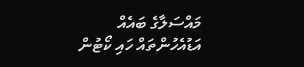މައްސަލާގެ ބައެއް އަޑުއެހުންތައް ހައި ކޯޓުން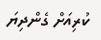ކުރިއަށް ގެންދިޔަ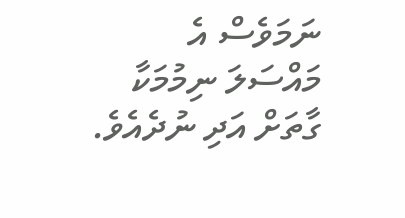ނަމަވެސް އެ މައްސަލަ ނިމުމަކާ ގާތަށް އަދި ނުދެއެވެ.